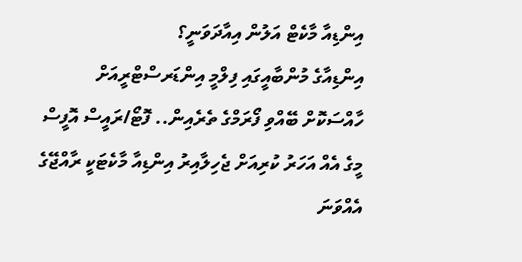އިންޑިއާ މާކެޓް އަލުން އިއާދަވަނީ؟
އިންޑިއާގެ މުންބާއީގައި ފިލްމީ އިންޑަރސްޓްރީއަށް ހާއްސަކޮށް ބޭއްވި ފޯރަމްގެ ތެރެއިން.. ފޮޓޯ/ރައީސް އޮފީސް
މީގެ އެއް އަހަރު ކުރިއަށް ޖެހިލާއިރު އިންޑިއާ މާކެޓަކީ ރާއްޖޭގެ އެއްވަނަ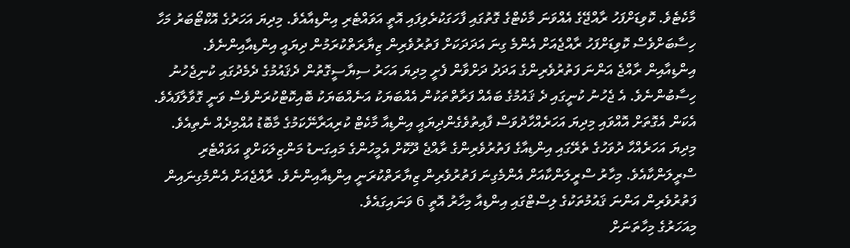މާކެޓެވެ. ކޮވިޑަށްފަހު ރާއްޖޭގެ އެއްވަނަ މާކެޓްގެ ގޮތުގައި ފާހަގަކުރެވިފައި އޮތީ އަވައްޓެރި އިންޑިއާއެވެ. މިދިޔަ އަހަރުގެ އޮކްޓޯބަރު މަހާ ހިސާބަށްވެސް ކޮވިޑަށްފަހު ރާއްޖެއަށް އެންމެ ގިނަ އަދަދަކަށް ފަތުރުވެރިން ޒިޔާރަތްކުރަމުން ދިޔައީ އިންޑިއާއިންނެވެ.
އިންޑިއާއިން ރާއްޖެ އަންނަ ފަތުރުވެރިންގެ އަދަދު ދަށްވާން ފެށީ މިދިޔަ އަހަރު ސިޔާސީގޮތުން ދެޤައުމުގެ ދެމެދުގައި ކުނިޖެހުނު ހިސާބުންނެވެ. އެ ޖެހުނު ކުނީގައި ދެ ޤައުމުގެ ބައެއް ފަރާތްތަކުން އެއްބަޔަކު އަނެއްބަޔަކު ބޮއިކޮޓްކުރަންވެސް ވަނީ ގޮވާލާފައެވެ.
އެކަން އެގޮތަށް އޮއްވައި މިދިޔަ އަހަރެއްހާދުވަސް ފާއިތުވެގެންދިޔައީ އިންޑިއާ މާކެޓް ކުރިއަރާނޭކަމުގެ މާބޮޑު އުއްމިދެއް ނެތިއެވެ. މިދިޔަ އަހަރެއްހާ ދުވަހުގެ ތެރޭގައި އިންޑިއާގެ ފަތުރުވެރިންގެ ރާއްޖެ ދޫކޮށް އެމީހުންގެ މައިގަނޑު މަންޒިލަކަށްވީ އަވައްޓެރި ސްރީލަންކާއެވެ. މިހާރު ސްރީލަންކާއަށް އެންމެގިނަ ފަތުރުވެރިން ޒިޔާރަތްކުރަނީ އިންޑިއާއިންނެވެ. ރާއްޖެއަށް އެންމެގިނައިން ފަތުރުވެރިން އަންނަ ޤައުމުތަކުގެ ލިސްޓްގައި އިންޑިއާ މިހާރު އޮތީ 6 ވަނައިގައެވެ.
މިއަހަރުގެ މިހާތަނަށް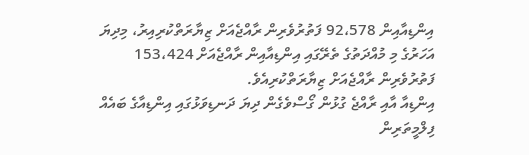އިންޑިއާއިން 92،578 ފަތުރުވެރިން ރާއްޖެއަށް ޒިޔާރަތްކުރިއިރު، މިދިޔަ އަހަރުގެ މި މުއްދަތުގެ ތެރޭގައި އިންޑިއާއިން ރާއްޖެއަށް 153،424 ފަތުރުވެރިން ރާއްޖެއަށް ޒިޔާރަތްކުރިއެވެ.
އިންޑިއާ އާއި ރާއްޖެ ގުޅުން ގޯސްވެގެން ދިޔަ ދަނޑިވަޅުގައި އިންޑިއާގެ ބައެއް ފިލްމީތަރިން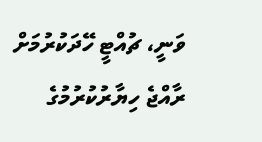ވަނީ، ޗުއްޓީ ހޭދަކުރުމަށް ރާއްޖެ ހިޔާރުކުރުމުގެ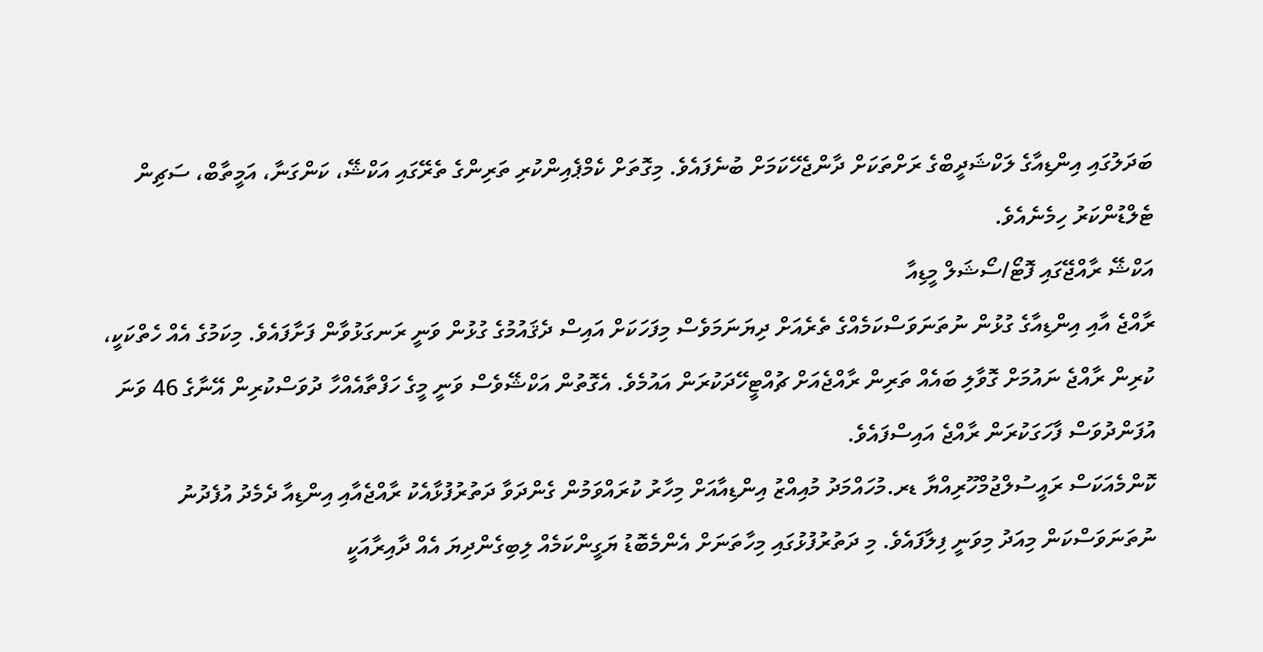ބަދަލުގައި އިންޑިއާގެ ލަކްޝަދީބްގެ ރަށްތަކަށް ދާންޖެހޭކަމަށް ބުނެފައެވެ. މިގޮތަށް ކެމްޕެއިންކުރި ތަރިންގެ ތެރޭގައި އަކްޝޭ، ކަންގަނާ، އަމީތާބް، ސަޗިން ޓެލްޑުންކަރު ހިމެނެއެވެ.
އަކްޝޭ ރާއްޖޭގައި ފޮޓޯ/ސޯޝަލް މީޑިއާ
ރާއްޖެ އާއި އިންޑިއާގެ ގުޅުން ނުތަނަވަސްކަމެއްގެ ތެރެއަށް ދިޔަނަމަވެސް މިފަހަކަށް އައިސް ދެޤައުމުގެ ގުޅުން ވަނީ ރަނގަޅުވާން ފަށާފައެވެ. މިކަމުގެ އެއް ހެތްކަކީ، ކުރިން ރާއްޖެ ނައުމަށް ގޮވާލި ބައެއް ތަރިން ރާއްޖެއަށް ޗުއްޓީހޭދަކުރަން އައުމެވެ. އެގޮތުން އަކްޝޭވެސް ވަނީ މީގެ ހަފްތާއެއްހާ ދުވަސްކުރިން އޭނާގެ 46 ވަނަ އުފަންދުވަސް ފާހަގަކުރަން ރާއްޖެ އައިސްފައެވެ.
ކޮންމެއަކަސް ރައީސުލްޖުމްހޫރިއްޔާ ޑރ.މުހައްމަދު މުއިއްޒު އިންޑިއާއަށް މިހާރު ކުރައްވަމުން ގެންދަވާ ދަތުރުފުޅާއެކު ރާއްޖެއާއި އިންޑިއާ ދެމެދު އުފެދުނު ނުތަނަވަސްކަން މިއަދު މިވަނީ ފިލާފައެވެ. މި ދަތުރުފުޅުގައި މިހާތަނަށް އެންމެބޮޑު ޔަގީންކަމެއް ލިބިގެންދިޔަ އެއް ދާއިރާއަކީ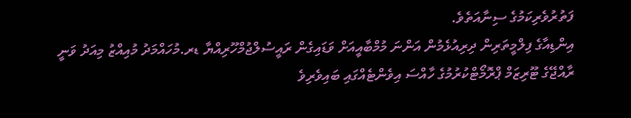ފަތުރުވެރިކަމުގެ ސިނާއަތެވެ.
އިންޑިއާގެ ފިލްމީތަރިން ދިރިއުޅެމުން އަންނަ މުމްބާއީއަށް ވަޑައިގެން ރައީސުލްޖުމްހޫރިއްޔާ ޑރ.މުހައްމަދު މުއިއްޒު މިއަދު ވަނީ ރާއްޖޭގެ ޓޫރިޒަމް ޕްރޮމޯޓްކުރުމުގެ ހާއްސަ އިވެންޓެއްގައި ބައިވެރިވެ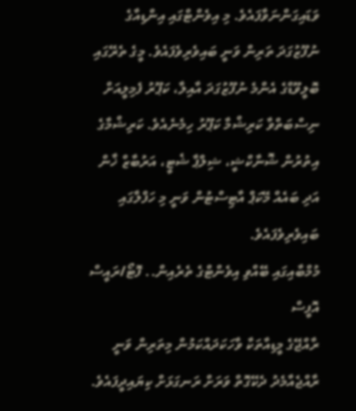ވަޑައިގަންނަވާފައެވެ. މި އިވެންޓްގައި އިންޑިއާގެ ނުފޫޒުގަދަ ތަރިން ވަނީ ބައިވެރިވެފައެވެ. މީގެ ތެރޭގައި ބޮލީވޫޑްގެ އެންމެ ނުފޫޒުގަދަ އާއިލާ، ކަޕޫރު ފެމިލީއަށް ނިސްބަތްވާ ކަރިޝްމާ ކަޕޫރު ހިމެނެއެވެ. ކަރިޝްމާގެ އިތުރުން ޝޮނާކްޝީ، ޝިލްޕާ ޝެޓީ، އަރުބާޒް ޚާން އަދި ބައެއް މޭކަޕް އާޓިސްޓުން ވަނީ މި ހަފްލާގައި ބައިވެރިވެފައެވެ.
މުމްބާއިގައި ބޭއްވި އިވެންޓްގެ ތެރެއިން.. ފޮޓޯ/ރައީސް އޮފީސް
ރާއްޖޭގެ މީޑިއާތަކާ ވާހަކަދައްކަމުން މިތަރިން ވަނީ ރާއްޖެއާމެދު ދެކޭގޮތް ވަރަށް ރަނގަޅަށް ކިޔައިދީފައެވެ.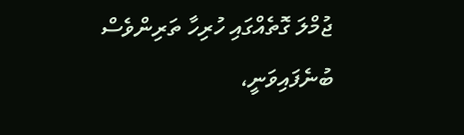ޖުމްލަ ގޮތެއްގައި ހުރިހާ ތަރިންވެސް ބުނެފައިވަނީ،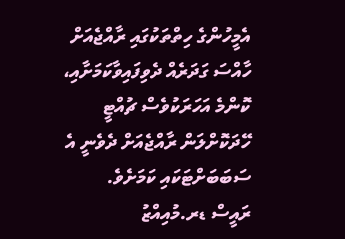އެމީހުންގެ ހިތްތަކުގައި ރާއްޖެއަށް ހާއްސަ ގަދަރެއް ދެވިފައިވާކަމަށާއި، ކޮންމެ އަހަރަކުވެސް ޗުއްޓީ ހޭދަކޮށްލަން ރާއްޖެއަށް ދެވެނީ އެ ސަބަބަށްޓަކައި ކަމަށެވެ.
ރައީސް ޑރ.މުއިއްޒު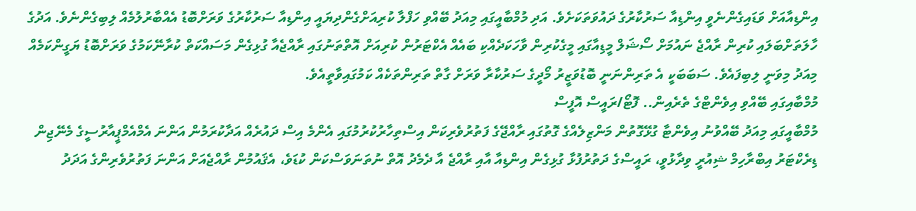އިންޑިއާއަށް ވަޑައިގެންނެވީ އިންޑިއާ ސަރުކާރުގެ ދައުވަތަކަށެވެ. އަދި މުމްބާއީގައި މިއަދު ބޭއްވި ހަފްލާ ކުރިއަށްގެންދިޔައީ އިންޑިއާ ސަރުކާރުގެ ވަރަށްބޮޑު އެއްބާރުލުމެއް ލިބިގެންނެވެ. އަދުގެ ހާލަތަށްބަލައި ކުރިން ރާއްޖެ ނައުމަށް ސޯޝަލް މީޑިއާގައި މީގެކުރިން ވާހަކަދެއްކި ބައެއް އެކްޓަރުން ކުރިއަށް އޮތްތަނުގައި ރާއްޖެއާ ގުޅިގެން މަސައްކަތް ކުރާނޭކަމުގެ ވަރަށްބޮޑު ޔަގީންކަމެއް މިއަދު މިވަނީ ލިބިފައެވެ. ސަބަބަކީ އެ ތަރިންނަނީ ބޮޑުވަޒީރު މޯދީގެ ސަރުކާރާ ވަރަށް ގާތް ތަރިންތަކެއް ކަމުގައިވާތީއެވެ.
މުމްބާއިގައި ބޭއްވި އިވެންޓްގެ ތެރެއިން.. ފޮޓޯ/ރައީސް އޮފީސް
މުމްބާއީގައި މިއަދު ބޭއްވުނު އިވެންޓާ ގުޅޭގޮތުން މަންޒިލެއްގެ ގޮތުގައި ރާއްޖޭގެ ފަތުރުވެރިކަން އިސްތިހާރުކުރުމުގައި އެންމެ އިސް ދައުރެއް އަދާކުރަމުން އަންނަ އެމްއެމްޕީއާރުސީގެ މެނޭޖިން ޑިރެކްޓަރު އިބްރާހިމް ޝިއުރީ ވިދާޅުވީ، ރައީސްގެ ދަތުރުފުޅާ ގުޅިގެން އިންޑިއާ އާއި ރާއްޖެ އާ ދެމެދު އޮތް ނުތަނަވަސްކަން ކުޑަވެ، އެޤައުމުން ރާއްޖެއަށް އަންނަ ފަތުރުވެރިންގެ އަދަދު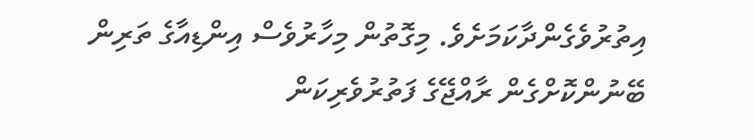އިތުރުވެގެންދާކަމަށެވެ. މިގޮތުން މިހާރުވެސް އިންޑިއާގެ ތަރިން ބޭނުންކޮށްގެން ރާއްޖޭގެ ފަތުރުވެރިކަން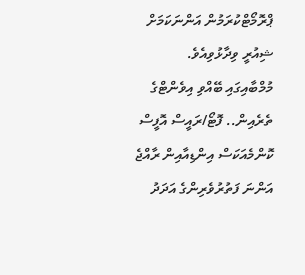ޕްރޮމޯޓްކުރަމުން އަންނަކަމަށް ޝިއުރީ ވިދާޅުވިއެވެ.
މުމްބާއިގައި ބޭއްވި އިވެންޓްގެ ތެރެއިން.. ފޮޓޯ/ރައީސް އޮފީސް
ކޮންމެއަކަސް އިންޑިއާއިން ރާއްޖެ އަންނަ ފަތުރުވެރިންގެ އަދަދު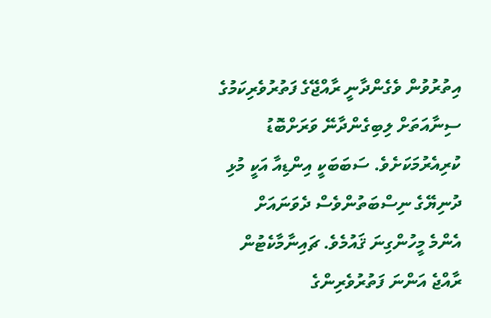އިތުރުވުން ވެގެންދާނީ ރާއްޖޭގެ ފަތުރުވެރިކަމުގެ ސިނާއަތަށް ލިބިގެންދާނޭ ވަރަށްބޮޑު ކުރިއެރުމަކަށެވެ. ސަބަބަކީ އިންޑިއާ އަކީ މުޅި ދުނިޔޭގެ ނިސްބަތުންވެސް ދެވަނައަށް އެންމެ މީހުންގިނަ ޤައުމެވެ. ޗައިނާމާކެޓުން ރާއްޖެ އަންނަ ފަތުރުވެރިންގެ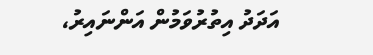އަދަދު އިތުރުވަމުން އަންނައިރު،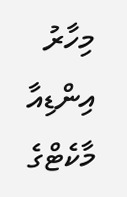މިހާރު އިންޑިއާ މާކެޓްގެ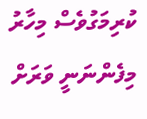ކުރިމަގުވެސް މިހާރު މިފެންނަނީ ވަރަށް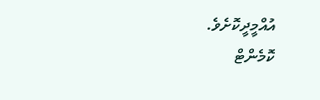އުއްމީދީކޮށެވެ.
ކޮމެންޓް